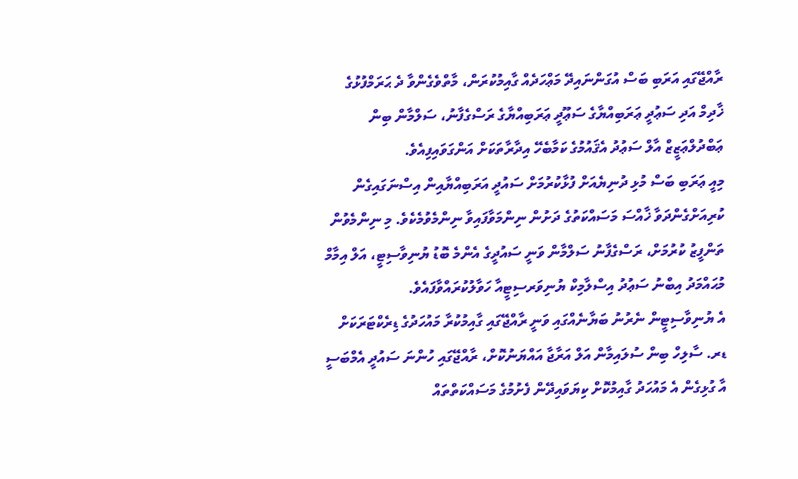ރާއްޖޭގައި އަރަބި ބަސް އުގަންނައިދޭ މަޢްހަދެއް ގާއިމުކުރަން، މާތްވެގެންވާ ދެ ޙަރަމްފުޅުގެ ޚާދިމް އަދި ސަޢުދީ ޢަރަބިއްޔާގެ ސަޢޫދީ ޢަރަބިއްޔާގެ ރަސްގެފާނު، ސަލްމާން ބިން ޢަބްދުލްޢަޒީޒް އާލް ސަޢުދު އެޤައުމުގެ ކަމާބެހޭ އިދާރާތަކަށް އަންގަވައިފިއެވެ.
މިއީ ޢަރަބި ބަސް މުޅި ދުނިޔެއަށް ފުޅާކުރުމަށް ސައުދީ އަރަބިއްޔާއިން އިސްނަގައިގެން ކުރިއަށްގެންދަވާ ޚާއްސަ މަސައްކަތުގެ ދަށުން ނިންމަވާފައިވާ ނިންމެވުމެކެވެ. މި ނިންމެވުން ތަންފީޒު ކުރުމަށް، ރަސްގެފާނު ސަލްމާން ވަނީ ސައުދީގެ އެންމެ ބޮޑު ޔުނިވާސިޓީ، އަލް އިމާމް މުޙައްމަދު އިބްނު ސަޢުދު އިސްލާމިކް ޔުނިވަރސިޓީއާ ހަވާލުކުރައްވާފައެވެ.
އެ ޔުނިވާސިޓީން ނެރުނު ބަޔާނެއްގައި ވަނީ ރާއްޖޭގައި ގާއިމުކުރާ މައުހަދުގެ ޑިރެކްޓަރަކަށް ޑރ. ސާލިހް ބިން ސުލައިމާން އަލް އަރާޖާ އައްޔަނުކޮށް، ރާއްޖޭގައި ހުންނަ ސައުދީ އެމްބަސީ އާ ގުޅިގެން އެ މައުހަދު ގާއިމުކޮށް ކިޔަވައިދޭން ފެށުމުގެ މަސައްކަތްތައް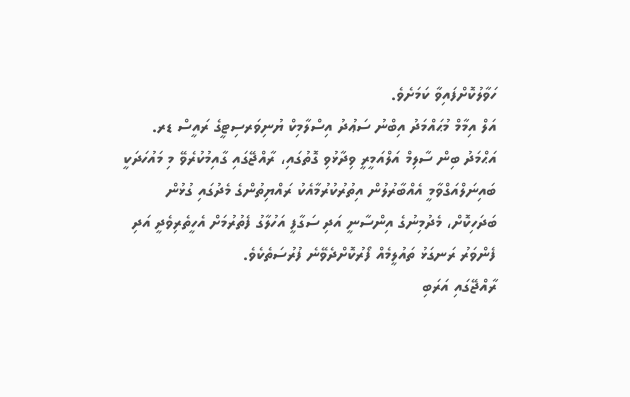ހަވާލުކޮށްފައިވާ ކަމަށެވެ.
އަލް އިމާމް މުޙައްމަދު އިބްނު ސަޢުދު އިސްލާމިކް ޔުނިވަރސިޓީގެ ރައީސް ޑރ. އަޙްމަދު ބިން ސާލިމް އަލްއަމީރީ ވިދާޅުވި ގޮތުގައި، ރާއްޖޭގައި ގާއިމުކުރެވޭ މި މައުހަދަކީ ބައިނަލްއަގްވާމީ އެއްބާރުލުން އިތުރުކުރުމާއެކު ރައްޔިތުންގެ މެދުގައި ގުޅުން ބަދަހިކޮށް، މެދުމިނުގެ އިންސާނީ އަދި ސަގާފީ އަހުލާގު ފެތުރުމަށް އެހީތެރިވެދީ އަދި ފެންވަރު ރަނގަޅު ތައުލީމެއް ފޯރުކޮށްދެވޭނެ ފުރުސަތެކެވެ.
ރާއްޖޭގައި އަރަބި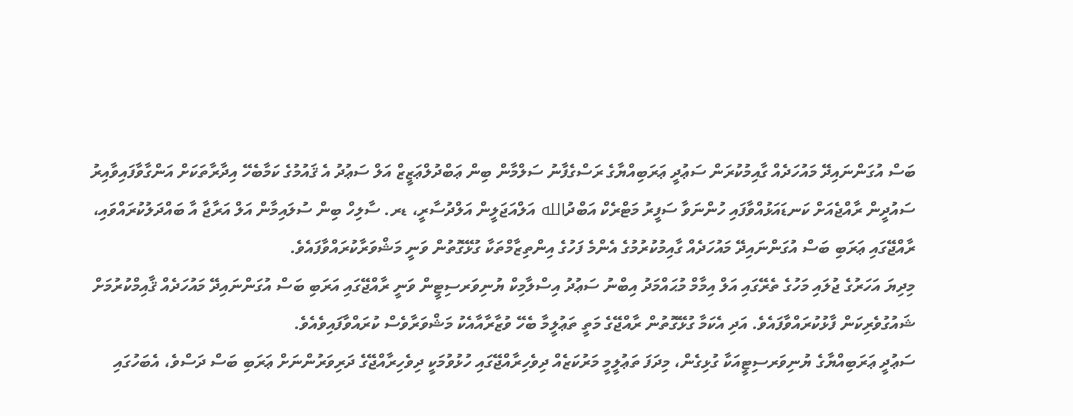ބަސް އުގަންނައިދޭ މައުހަދެއް ގާއިމުކުރަން ސަޢުދީ ޢަރަބިއްޔާގެ ރަސްގެފާނު ސަލްމާން ބިން ޢަބްދުލްޢަޒީޒް އަލް ސަޢުދު އެ ޤައުމުގެ ކަމާބެހޭ އިދާރާތަކަށް އަންގާވާފައިވާއިރު ސައުދީން ރާއްޖެއަށް ކަނޑައަޅުއްވާފައި ހުންނަވާ ސަފީރު މަޓްރެކް އަބްދުالله އަލްއަޖަލީން އަލްދުސާރީ، ޑރ. ސާލިހް ބިން ސުލައިމާން އަލް އަރާޖާ އާ ބައްދަލުކުރައްވައި، ރާއްޖޭގައި ޢަރަބި ބަސް އުގަންނައިދޭ މައުހަދެއް ގާއިމުކުރުމުގެ އެންމެ ފަހުގެ އިންތިޒާމްތަކާ ގުޅޭގޮތުން ވަނީ މަޝްވަރާކުރައްވާފައެވެ.
މިދިޔަ އަހަރުގެ ޖުލައި މަހުގެ ތެރޭގައި އަލް އިމާމް މުޙައްމަދު އިބްނު ސަޢުދު އިސްލާމިކް ޔުނިވަރސިޓީން ވަނީ ރާއްޖޭގައި އަރަބި ބަސް އުގަންނައިދޭ މައުހަދެއް ޤާއިމްކުރުމަށް ޝައުގުވެރިކަން ފާޅުކުރައްވާފައެވެ. އަދި އެކަމާ ގުޅޭގޮތުން ރާއްޖޭގެ މަތީ ތަޢުލީމާ ބެހޭ ވުޒާރާއާއެކު މަޝްވަރާވެސް ކުރައްވާފައިވެއެވެ.
ސަޢުދީ ޢަރަބިއްޔާގެ ޔުނިވަރސިޓީއަކާ ގުޅިގެން، މިދަފަ ތަޢުލީމީ މަރުކަޒެއް ދިވެހިރާއްޖޭގައި ހުޅުވުމަކީ ދިވެހިރާއްޖޭގެ ދަރިވަރުންނަށް ޢަރަބި ބަސް ދަސްވެ، އެބަހުގައި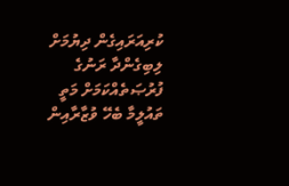ކުރިއަރައިގެން ދިޔުމަށް ލިބިގެންދާ ރަނުގެ ފުރުޞަތެއްކަމަށް މަތީ ތައުލީމާ ބެހޭ ވުޒާރާއިން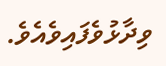ވިދާޅުވެފައިވެއެވެ.